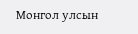Монгол улсын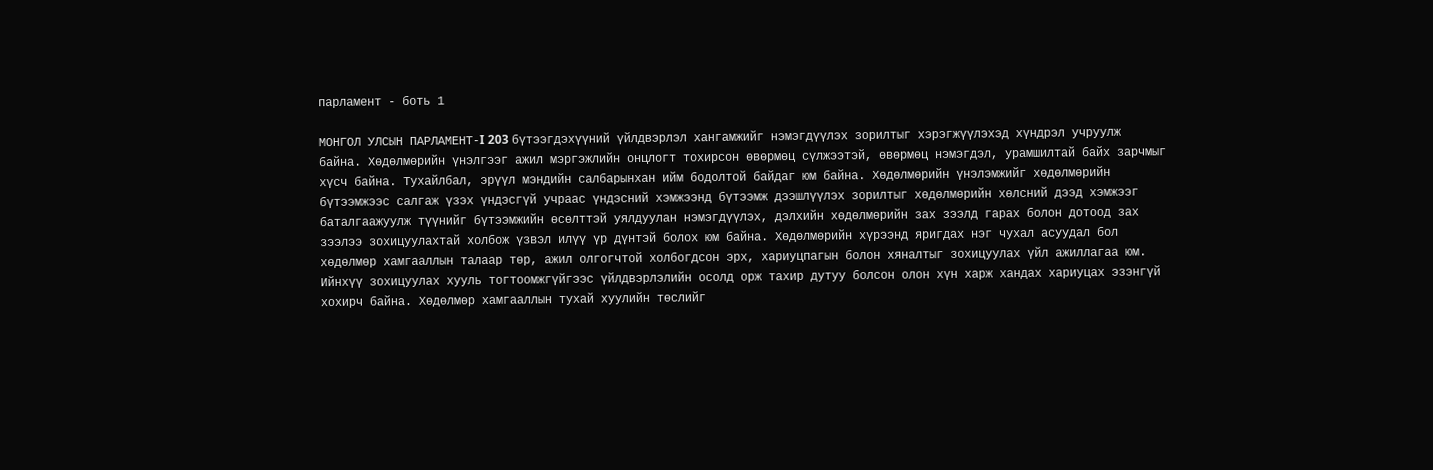парламент - боть 1

МОНГОЛ УЛСЫН ПАРЛАМЕНТ-I 203 бүтээгдэхүүний үйлдвэрлэл хангамжийг нэмэгдүүлэх зорилтыг хэрэгжүүлэхэд хүндрэл учруулж байна. Хөдөлмөрийн үнэлгээг ажил мэргэжлийн онцлогт тохирсон өвөрмөц сүлжээтэй, өвөрмөц нэмэгдэл, урамшилтай байх зарчмыг хүсч байна. Тухайлбал, эрүүл мэндийн салбарынхан ийм бодолтой байдаг юм байна. Хөдөлмөрийн үнэлэмжийг хөдөлмөрийн бүтээмжээс салгаж үзэх үндэсгүй учраас үндэсний хэмжээнд бүтээмж дээшлүүлэх зорилтыг хөдөлмөрийн хөлсний дээд хэмжээг баталгаажуулж түүнийг бүтээмжийн өсөлттэй уялдуулан нэмэгдүүлэх, дэлхийн хөдөлмөрийн зах зээлд гарах болон дотоод зах зээлээ зохицуулахтай холбож үзвэл илүү үр дүнтэй болох юм байна. Хөдөлмөрийн хүрээнд яригдах нэг чухал асуудал бол хөдөлмөр хамгааллын талаар төр, ажил олгогчтой холбогдсон эрх, хариуцпагын болон хяналтыг зохицуулах үйл ажиллагаа юм. Ийнхүү зохицуулах хууль тогтоомжгүйгээс үйлдвэрлэлийн осолд орж тахир дутуу болсон олон хүн харж хандах хариуцах эзэнгүй хохирч байна. Хөдөлмөр хамгааллын тухай хуулийн төслийг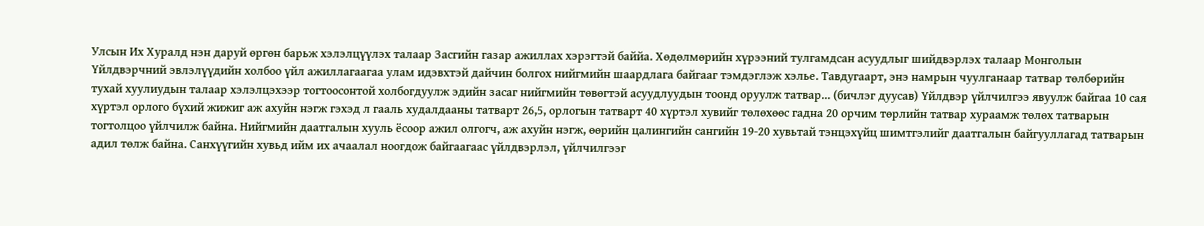Улсын Их Хуралд нэн даруй өргөн барьж хэлэлцүүлэх талаар Засгийн газар ажиллах хэрэгтэй баййа. Хөдөлмөрийн хүрээний тулгамдсан асуудлыг шийдвэрлэх талаар Монголын Үйлдвэрчний эвлэлүүдийн холбоо үйл ажиллагаагаа улам идэвхтэй дайчин болгох нийгмийн шаардлага байгааг тэмдэглэж хэлье. Тавдугаарт, энэ намрын чуулганаар татвар төлбөрийн тухай хуулиудын талаар хэлэлцэхээр тогтоосонтой холбогдуулж эдийн засаг нийгмийн төвөгтэй асуудлуудын тоонд оруулж татвар... (бичлэг дуусав) Үйлдвэр үйлчилгээ явуулж байгаа 10 сая хүртэл орлого бүхий жижиг аж ахуйн нэгж гэхэд л гааль худалдааны татварт 26,5, орлогын татварт 40 хүртэл хувийг төлөхөөс гадна 20 орчим төрлийн татвар хураамж төлөх татварын тогтолцоо үйлчилж байна. Нийгмийн даатгалын хууль ёсоор ажил олгогч, аж ахуйн нэгж, өөрийн цалингийн сангийн 19-20 хувьтай тэнцэхүйц шимтгэлийг даатгалын байгууллагад татварын адил төлж байна. Санхүүгийн хувьд ийм их ачаалал ноогдож байгаагаас үйлдвэрлэл, үйлчилгээг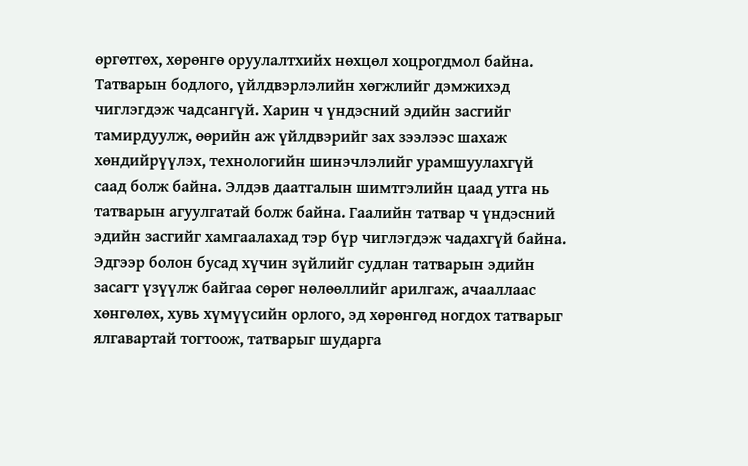өргөтгөх, хөрөнгө оруулалтхийх нөхцөл хоцрогдмол байна. Татварын бодлого, үйлдвэрлэлийн хөгжлийг дэмжихэд чиглэгдэж чадсангүй. Харин ч үндэсний эдийн засгийг тамирдуулж, өөрийн аж үйлдвэрийг зах зээлээс шахаж хөндийрүүлэх, технологийн шинэчлэлийг урамшуулахгүй саад болж байна. Элдэв даатгалын шимтгэлийн цаад утга нь татварын агуулгатай болж байна. Гаалийн татвар ч үндэсний эдийн засгийг хамгаалахад тэр бүр чиглэгдэж чадахгүй байна. Эдгээр болон бусад хүчин зүйлийг судлан татварын эдийн засагт үзүүлж байгаа сөрөг нөлөөллийг арилгаж, ачааллаас хөнгөлөх, хувь хүмүүсийн орлого, эд хөрөнгөд ногдох татварыг ялгавартай тогтоож, татварыг шударга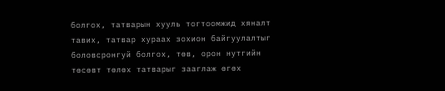болгох, татварын хууль тогтоомжид хяналт тавих, татвар хураах зохион байгуулалтыг боловсронгуй болгох, төв, орон нутгийн төсөвт төлөх татварыг зааглаж өгөх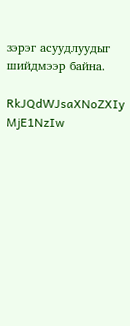зэрэг асуудлуудыг шийдмээр байна.

RkJQdWJsaXNoZXIy MjE1NzIw